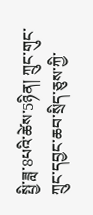སྤྱི་ཟླ་8པའི་ཚེས་5ཉིན། ཀྲུང་གུང་ཀྲུང་དབྱང་ཆབ་སྲིད་ཅུས་ཀྱི་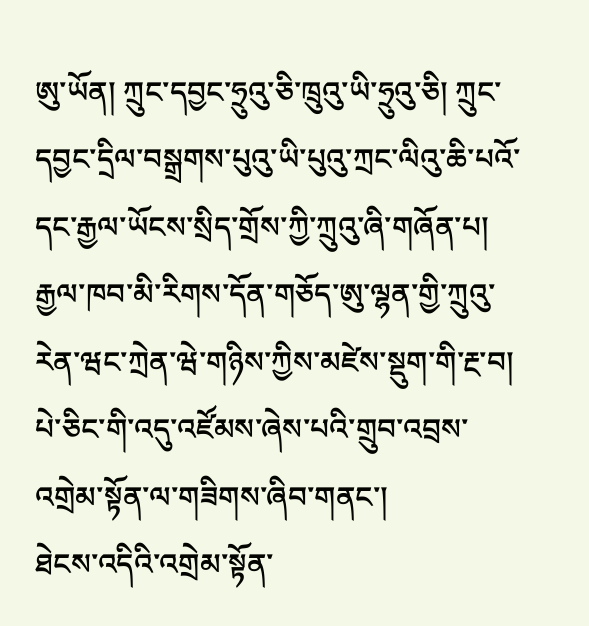ཨུ་ཡོན། ཀྲུང་དབྱང་ཧྲུའུ་ཅི་ཁྲུའུ་ཡི་ཧྲུའུ་ཅི། ཀྲུང་དབྱང་དྲིལ་བསྒྲགས་པུའུ་ཡི་པུའུ་ཀྲང་ལིའུ་ཆི་པའོ་དང་རྒྱལ་ཡོངས་སྲིད་གྲོས་ཀྱི་ཀྲུའུ་ཞི་གཞོན་པ། རྒྱལ་ཁབ་མི་རིགས་དོན་གཅོད་ཨུ་ལྷན་གྱི་ཀྲུའུ་རེན་ཝང་ཀྲེན་ཝེ་གཉིས་ཀྱིས་མཛེས་སྡུག་གི་རྔ་བ། པེ་ཅིང་གི་འདུ་འཛོམས་ཞེས་པའི་གྲུབ་འབྲས་འགྲེམ་སྟོན་ལ་གཟིགས་ཞིབ་གནང་།
ཐེངས་འདིའི་འགྲེམ་སྟོན་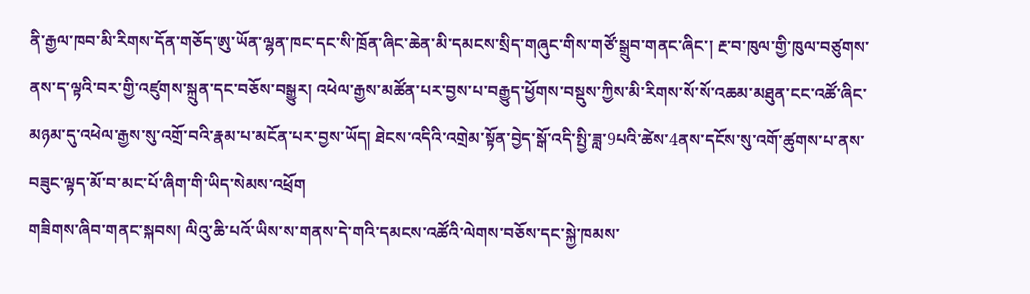ནི་རྒྱལ་ཁབ་མི་རིགས་དོན་གཅོད་ཨུ་ཡོན་ལྷན་ཁང་དང་སི་ཁྲོན་ཞིང་ཆེན་མི་དམངས་སྲིད་གཞུང་གིས་གཙོ་སྒྲུབ་གནང་ཞིང་། རྔ་བ་ཁུལ་གྱི་ཁུལ་བཙུགས་ནས་ད་ལྟའི་བར་གྱི་འཛུགས་སྐྲུན་དང་བཅོས་བསྒྱུར། འཕེལ་རྒྱས་མཚོན་པར་བྱས་པ་བརྒྱུད་ཕྱོགས་བསྡུས་ཀྱིས་མི་རིགས་སོ་སོ་འཆམ་མཐུན་ངང་འཚོ་ཞིང་མཉམ་དུ་འཕེལ་རྒྱས་སུ་འགྲོ་བའི་རྣམ་པ་མངོན་པར་བྱས་ཡོད། ཐེངས་འདིའི་འགྲེམ་སྟོན་བྱེད་སྒོ་འདི་སྤྱི་ཟླ་9པའི་ཚེས་4ནས་དངོས་སུ་འགོ་ཚུགས་པ་ནས་བཟུང་ལྟད་མོ་བ་མང་པོ་ཞིག་གི་ཡིད་སེམས་འཕྲོག
གཟིགས་ཞིབ་གནང་སྐབས། ལིའུ་ཆི་པའོ་ཡིས་ས་གནས་དེ་གའི་དམངས་འཚོའི་ལེགས་བཅོས་དང་སྐྱེ་ཁམས་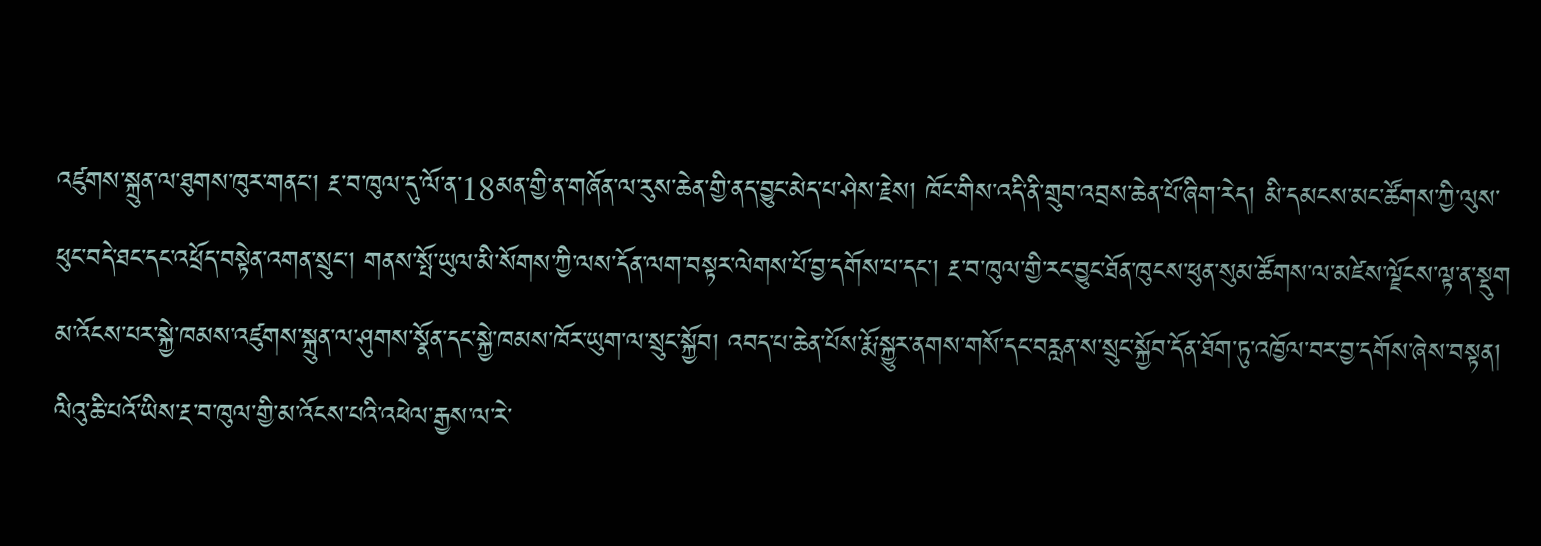འཛུགས་སྐྲུན་ལ་ཐུགས་ཁུར་གནང་། རྔ་བ་ཁུལ་དུ་ལོ་ན་18མན་གྱི་ན་གཞོན་ལ་རུས་ཆེན་གྱི་ནད་བྱུང་མེད་པ་ཤེས་རྗེས། ཁོང་གིས་འདི་ནི་གྲུབ་འབྲས་ཆེན་པོ་ཞིག་རེད། མི་དམངས་མང་ཚོགས་ཀྱི་ལུས་ཕུང་བདེ་ཐང་དང་འཕྲོད་བསྟེན་འགན་སྲུང་། གནས་སྤོ་ཡུལ་མི་སོགས་ཀྱི་ལས་དོན་ལག་བསྟར་ལེགས་པོ་བྱ་དགོས་པ་དང་། རྔ་བ་ཁུལ་གྱི་རང་བྱུང་ཐོན་ཁུངས་ཕུན་སུམ་ཚོགས་ལ་མཛེས་ལྗོངས་ལྟ་ན་སྡུག མ་འོངས་པར་སྐྱེ་ཁམས་འཛུགས་སྐྲུན་ལ་ཤུགས་སྣོན་དང་སྐྱེ་ཁམས་ཁོར་ཡུག་ལ་སྲུང་སྐྱོབ། འབད་པ་ཆེན་པོས་རྨོ་སྐྱུར་ནགས་གསོ་དང་བརླན་ས་སྲུང་སྐྱོབ་དོན་ཐོག་ཏུ་འཁྱོལ་བར་བྱ་དགོས་ཞེས་བསྟན།
ལིའུ་ཆི་པའོ་ཡིས་རྔ་བ་ཁུལ་གྱི་མ་འོངས་པའི་འཕེལ་རྒྱས་ལ་རེ་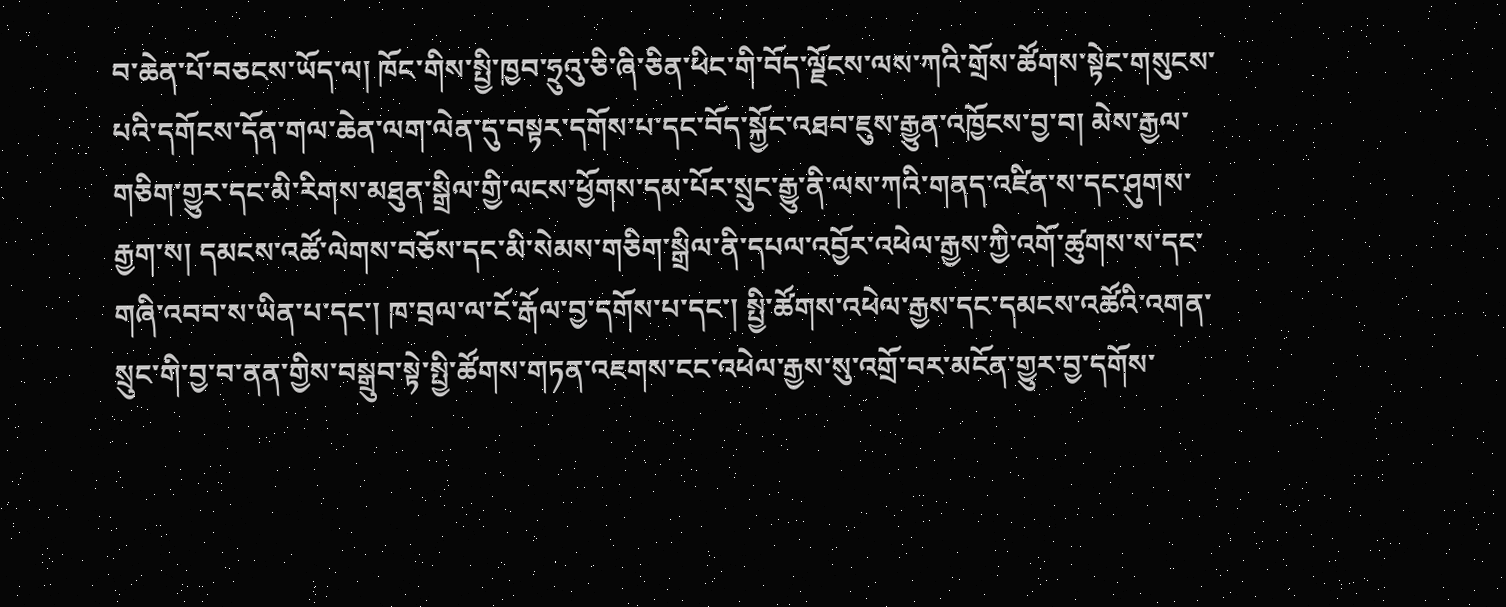བ་ཆེན་པོ་བཅངས་ཡོད་ལ། ཁོང་གིས་སྤྱི་ཁྱབ་ཧྲུའུ་ཅི་ཞི་ཅིན་ཕིང་གི་བོད་ལྗོངས་ལས་ཀའི་གྲོས་ཚོགས་སྟེང་གསུངས་པའི་དགོངས་དོན་གལ་ཆེན་ལག་ལེན་དུ་བསྟར་དགོས་པ་དང་བོད་སྐྱོང་འཐབ་ཇུས་རྒྱུན་འཁྱོངས་བྱ་བ། མེས་རྒྱལ་གཅིག་གྱུར་དང་མི་རིགས་མཐུན་སྒྲིལ་གྱི་ལངས་ཕྱོགས་དམ་པོར་སྲུང་རྒྱུ་ནི་ལས་ཀའི་གནད་འཛིན་ས་དང་ཤུགས་རྒྱག་ས། དམངས་འཚོ་ལེགས་བཅོས་དང་མི་སེམས་གཅིག་སྒྲིལ་ནི་དཔལ་འབྱོར་འཕེལ་རྒྱས་ཀྱི་འགོ་ཚུགས་ས་དང་གཞི་འབབ་ས་ཡིན་པ་དང་། ཁ་བྲལ་ལ་ངོ་རྒོལ་བྱ་དགོས་པ་དང་། སྤྱི་ཚོགས་འཕེལ་རྒྱས་དང་དམངས་འཚོའི་འགན་སྲུང་གི་བྱ་བ་ནན་གྱིས་བསྒྲུབ་སྟེ་སྤྱི་ཚོགས་གཏན་འཇགས་ངང་འཕེལ་རྒྱས་སུ་འགྲོ་བར་མངོན་གྱུར་བྱ་དགོས་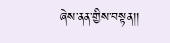ཞེས་ནན་གྱིས་བསྟན།།